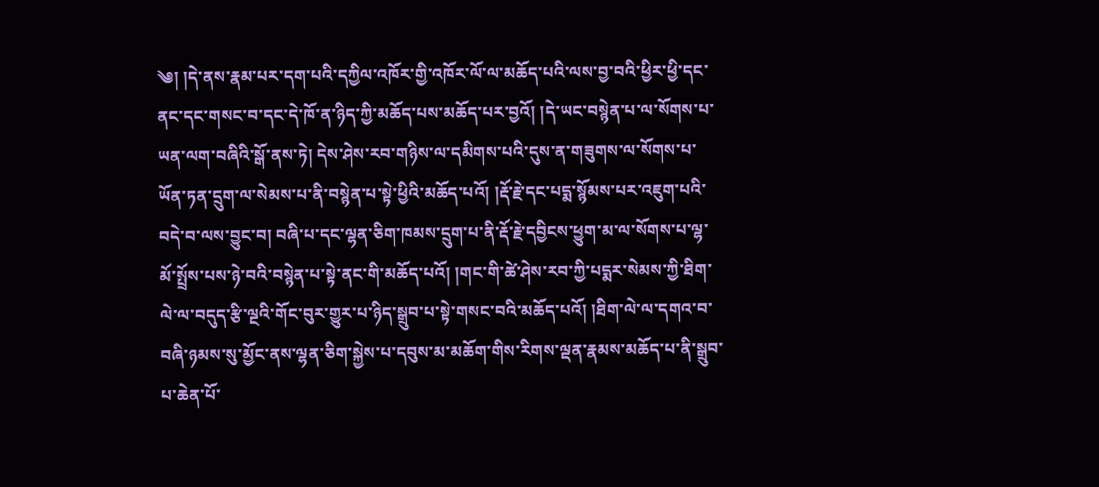༄། །དེ་ནས་རྣམ་པར་དག་པའི་དཀྱིལ་འཁོར་གྱི་འཁོར་ལོ་ལ་མཆོད་པའི་ལས་བྱ་བའི་ཕྱིར་ཕྱི་དང་ནང་དང་གསང་བ་དང་དེ་ཁོ་ན་ཉིད་ཀྱི་མཆོད་པས་མཆོད་པར་བྱའོ། །དེ་ཡང་བསྙེན་པ་ལ་སོགས་པ་ཡན་ལག་བཞིའི་སྒོ་ནས་ཏེ། དེས་ཤེས་རབ་གཉིས་ལ་དམིགས་པའི་དུས་ན་གཟུགས་ལ་སོགས་པ་ཡོན་ཏན་དྲུག་ལ་སེམས་པ་ནི་བསྙེན་པ་སྟེ་ཕྱིའི་མཆོད་པའོ། །རྡོ་རྗེ་དང་པདྨ་སྙོམས་པར་འཇུག་པའི་བདེ་བ་ལས་བྱུང་བ། བཞི་པ་དང་ལྷན་ཅིག་ཁམས་དྲུག་པ་ནི་རྡོ་རྗེ་དབྱིངས་ཕྱུག་མ་ལ་སོགས་པ་ལྷ་མོ་སྤྲོས་པས་ཉེ་བའི་བསྙེན་པ་སྟེ་ནང་གི་མཆོད་པའོ། །གང་གི་ཚེ་ཤེས་རབ་ཀྱི་པདྨར་སེམས་ཀྱི་ཐིག་ལེ་ལ་བདུད་རྩི་ལྔའི་གོང་བུར་གྱུར་པ་ཉིད་སྒྲུབ་པ་སྟེ་གསང་བའི་མཆོད་པའོ། །ཐིག་ལེ་ལ་དགའ་བ་བཞི་ཉམས་སུ་མྱོང་ནས་ལྷན་ཅིག་སྐྱེས་པ་དབུས་མ་མཆོག་གིས་རིགས་ལྡན་རྣམས་མཆོད་པ་ནི་སྒྲུབ་པ་ཆེན་པོ་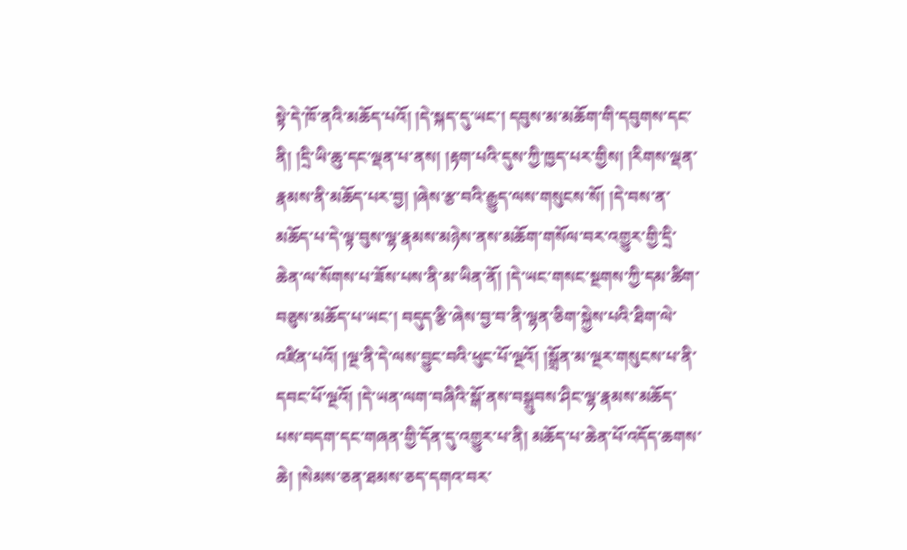སྟེ་དེ་ཁོ་ནའི་མཆོད་པའོ། །དེ་སྐད་དུ་ཡང་། དབུས་མ་མཆོག་གི་དབུགས་དང་ནི། །དྲི་ཡི་ཆུ་དང་ལྡན་པ་ནས། །རྟག་པའི་དུས་ཀྱི་ཁྱད་པར་གྱིས། །རིགས་ལྡན་རྣམས་ནི་མཆོད་པར་བྱ། །ཞེས་རྩ་བའི་རྒྱུད་ལས་གསུངས་སོ། །དེ་བས་ན་མཆོད་པ་དེ་ལྟ་བུས་ལྷ་རྣམས་མཉེས་ནས་མཆོག་གསོལ་བར་འགྱུར་གྱི་དྲི་ཆེན་ལ་སོགས་པ་ཟོས་པས་ནི་མ་ཡིན་ནོ། །དེ་ཡང་གསང་སྔགས་ཀྱི་དམ་ཚིག་བཅུས་མཆོད་པ་ཡང་། བདུད་རྩི་ཞེས་བྱ་བ་ནི་ལྷན་ཅིག་སྐྱེས་པའི་ཐིག་ལེ་འཛིན་པའོ། །ལྔ་ནི་དེ་ལས་བྱུང་བའི་ཕུང་པོ་ལྔའོ། །སྒྲོན་མ་ལྔར་གསུངས་པ་ནི་དབང་པོ་ལྔའོ། །དེ་ཡན་ལག་བཞིའི་སྒོ་ནས་བསྒྲུབས་ཤིང་ལྷ་རྣམས་མཆོད་པས་བདག་དང་གཞན་གྱི་དོན་དུ་འགྱུར་པ་ནི། མཆོད་པ་ཆེན་པོ་འདོད་ཆགས་ཆེ། །སེམས་ཅན་ཐམས་ཅད་དགའ་བར་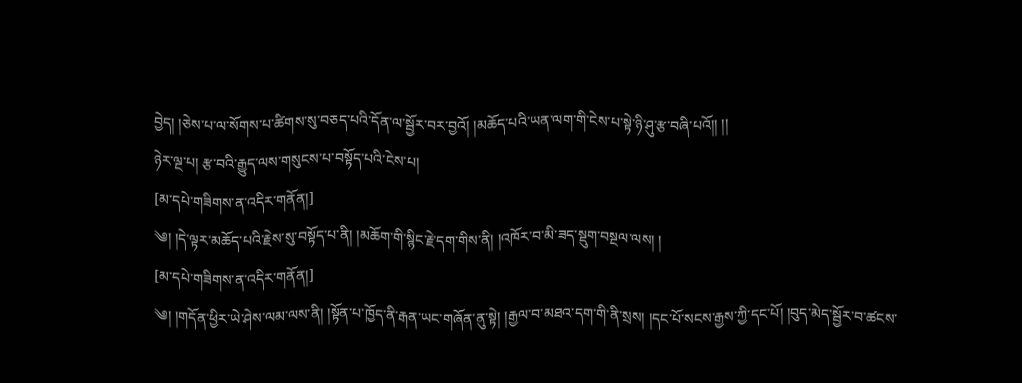བྱེད། །ཅེས་པ་ལ་སོགས་པ་ཚིགས་སུ་བཅད་པའི་དོན་ལ་སྦྱོར་བར་བྱའོ། །མཆོད་པའི་ཡན་ལག་གི་ངེས་པ་སྟེ་ཉི་ཤུ་རྩ་བཞི་པའོ།། །།
ཉེར་ལྔ་པ། རྩ་བའི་རྒྱུད་ལས་གསུངས་པ་བསྟོད་པའི་ངེས་པ།
[མ་དཔེ་གཟིགས་ན་འདིར་གནོན།]
༄། །དེ་ལྟར་མཆོད་པའི་རྗེས་སུ་བསྟོད་པ་ནི། །མཆོག་གི་སྙིང་རྗེ་དག་གིས་ནི། །འཁོར་བ་མི་ཟད་སྡུག་བསྔལ་ལས། །
[མ་དཔེ་གཟིགས་ན་འདིར་གནོན།]
༄། །གདོན་ཕྱིར་ཡེ་ཤེས་ལམ་ལས་ནི། །སྟོན་པ་ཁྱོད་ནི་རྒན་ཡང་གཞོན་ནུ་སྟེ། །རྒྱལ་བ་མཐའ་དག་གི་ནི་སྲས། །དང་པོ་སངས་རྒྱས་ཀྱི་དང་པོ། །བུད་མེད་སྦྱོར་བ་ཚངས་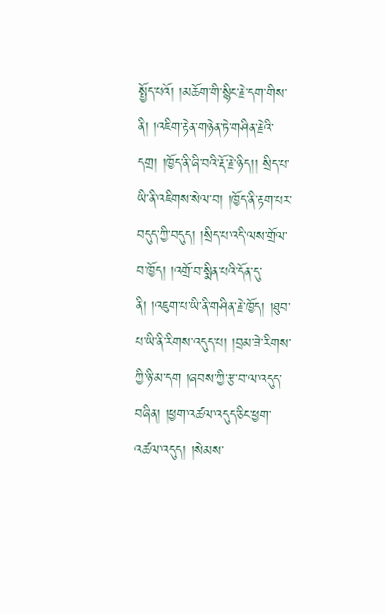སྤྱོད་པའོ། །མཆོག་གི་སྙིང་རྗེ་དག་གིས་ནི། །འཇིག་རྟེན་གཉེན་ཏེ་གཤིན་རྗེའི་དགྲ། །ཁྱོད་ནི་ཞི་བའི་རྡོ་རྗེ་ཉིད།། སྲིད་པ་ཡི་ནི་འཇིགས་སེལ་བ། །ཁྱོད་ནི་རྟག་པར་བདུད་ཀྱི་བདུད། །སྲིད་པ་འདི་ལས་གྲོལ་བ་ཁྱོད། །འགྲོ་བ་སྨིན་པའི་དོན་དུ་ནི། །འཇུག་པ་ཡི་ནི་གཤིན་རྗེ་ཁྱོད། །ཐུབ་པ་ཡི་ནི་རིགས་འདུད་པ། །བྲམ་ཟེ་རིགས་ཀྱི་ཉི་མ་དག །ཞབས་ཀྱི་རྩ་བ་ལ་འདུད་བཞིན། །ཕྱག་འཚལ་འདུད་ཅིང་ཕྱག་འཚལ་འདུད། །སེམས་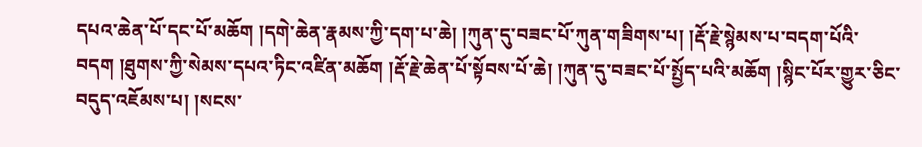དཔའ་ཆེན་པོ་དང་པོ་མཆོག །དགེ་ཆེན་རྣམས་ཀྱི་དག་པ་ཆེ། །ཀུན་དུ་བཟང་པོ་ཀུན་གཟིགས་པ། །རྡོ་རྗེ་སྙེམས་པ་བདག་པོའི་བདག །ཐུགས་ཀྱི་སེམས་དཔའ་ཏིང་འཛིན་མཆོག །རྡོ་རྗེ་ཆེན་པོ་སྟོབས་པོ་ཆེ། །ཀུན་དུ་བཟང་པོ་སྤྱོད་པའི་མཆོག །སྙིང་པོར་གྱུར་ཅིང་བདུད་འཇོམས་པ། །སངས་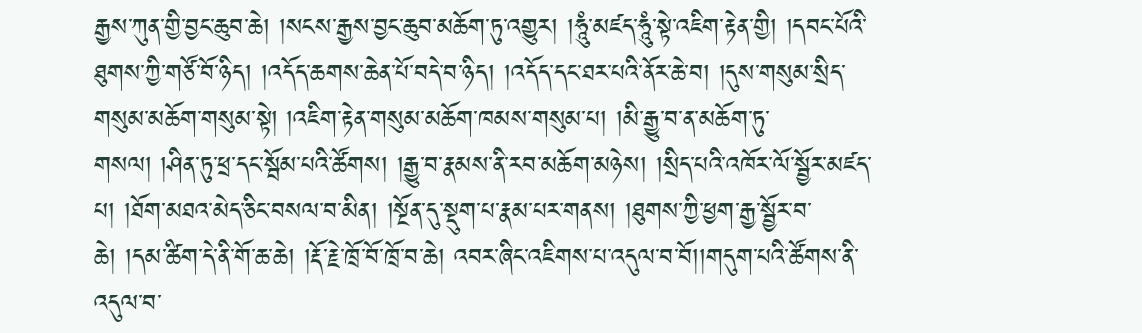རྒྱས་ཀུན་གྱི་བྱང་ཆུབ་ཆེ། །སངས་རྒྱས་བྱང་ཆུབ་མཆོག་ཏུ་འགྱུར། །ཧཱུཾ་མཛད་ཧཱུཾ་སྟེ་འཇིག་རྟེན་གྱི། །དབང་པོའི་ཐུགས་ཀྱི་གཙོ་བོ་ཉིད། །འདོད་ཆགས་ཆེན་པོ་བདེ་བ་ཉིད། །འདོད་དང་ཐར་པའི་ནོར་ཆེ་བ། །དུས་གསུམ་སྲིད་གསུམ་མཆོག་གསུམ་སྟེ། །འཇིག་རྟེན་གསུམ་མཆོག་ཁམས་གསུམ་པ། །མི་རྒྱུ་བ་ན་མཆོག་ཏུ་གསལ། །ཤིན་ཏུ་ཕྲ་དང་སྦོམ་པའི་ཚོགས། །རྒྱུ་བ་རྣམས་ནི་རབ་མཆོག་མཉེས། །སྲིད་པའི་འཁོར་ལོ་སྦྱོར་མཛད་པ། །ཐོག་མཐའ་མེད་ཅིང་བསལ་བ་མིན། །སྔོན་དུ་སྡུག་པ་རྣམ་པར་གནས། །ཐུགས་ཀྱི་ཕྱག་རྒྱ་སྦྱོར་བ་ཆེ། །དམ་ཚིག་དེ་ནི་གོ་ཆ་ཆེ། །རྡོ་རྗེ་ཁྲོ་བོ་ཁྲོ་བ་ཆེ། འབར་ཞིང་འཇིགས་པ་འདུལ་བ་བོ།།གདུག་པའི་ཚོགས་ནི་འདུལ་བ་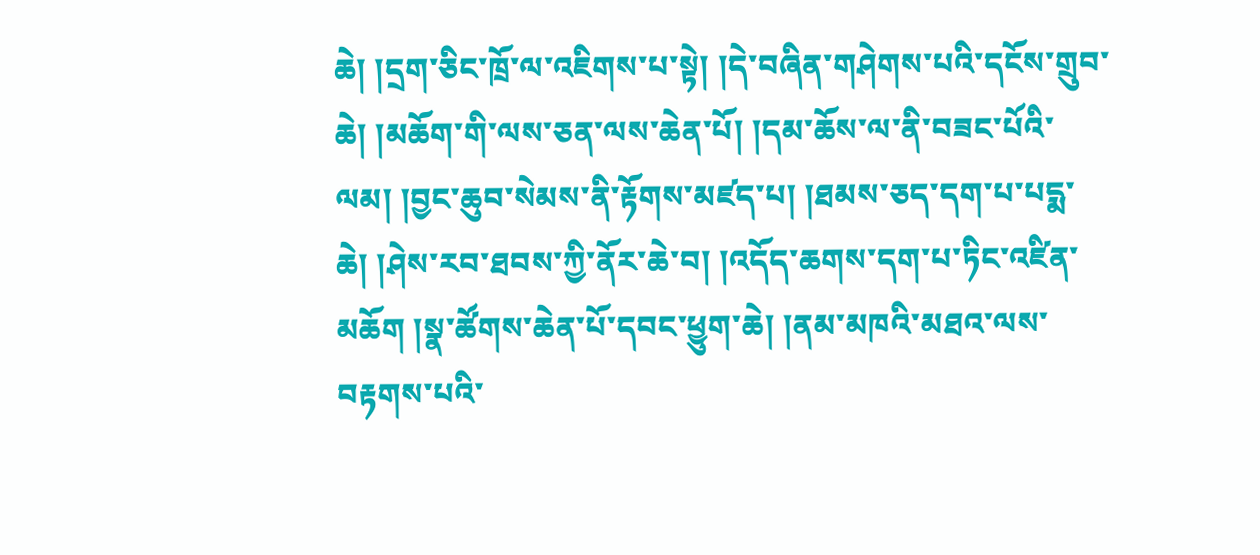ཆེ། །དྲག་ཅིང་ཁྲོ་ལ་འཇིགས་པ་སྟེ། །དེ་བཞིན་གཤེགས་པའི་དངོས་གྲུབ་ཆེ། །མཆོག་གི་ལས་ཅན་ལས་ཆེན་པོ། །དམ་ཆོས་ལ་ནི་བཟང་པོའི་ལམ། །བྱང་ཆུབ་སེམས་ནི་རྟོགས་མཛད་པ། །ཐམས་ཅད་དག་པ་པདྨ་ཆེ། །ཤེས་རབ་ཐབས་ཀྱི་ནོར་ཆེ་བ། །འདོད་ཆགས་དག་པ་ཏིང་འཛིན་མཆོག །སྣ་ཚོགས་ཆེན་པོ་དབང་ཕྱུག་ཆེ། །ནམ་མཁའི་མཐའ་ལས་བརྟགས་པའི་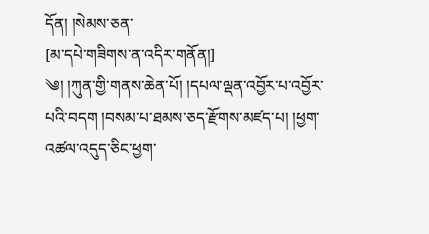དོན། །སེམས་ཅན་
[མ་དཔེ་གཟིགས་ན་འདིར་གནོན།]
༄། །ཀུན་གྱི་གནས་ཆེན་པོ། །དཔལ་ལྡན་འབྱོར་པ་འབྱོར་པའི་བདག །བསམ་པ་ཐམས་ཅད་རྫོགས་མཛད་པ། །ཕྱག་འཚལ་འདུད་ཅིང་ཕྱག་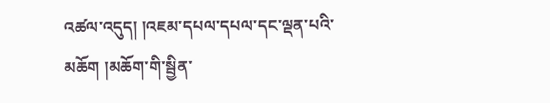འཚལ་འདུད། །འཇམ་དཔལ་དཔལ་དང་ལྡན་པའི་མཆོག །མཆོག་གི་སྦྱིན་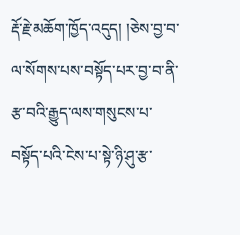རྡོ་རྗེ་མཆོག་ཁྱོད་འདུད། །ཅེས་བྱ་བ་ལ་སོགས་པས་བསྟོད་པར་བྱ་བ་ནི་རྩ་བའི་རྒྱུད་ལས་གསུངས་པ་བསྟོད་པའི་ངེས་པ་སྟེ་ཉི་ཤུ་རྩ་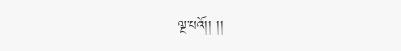ལྔ་པའོ།། །།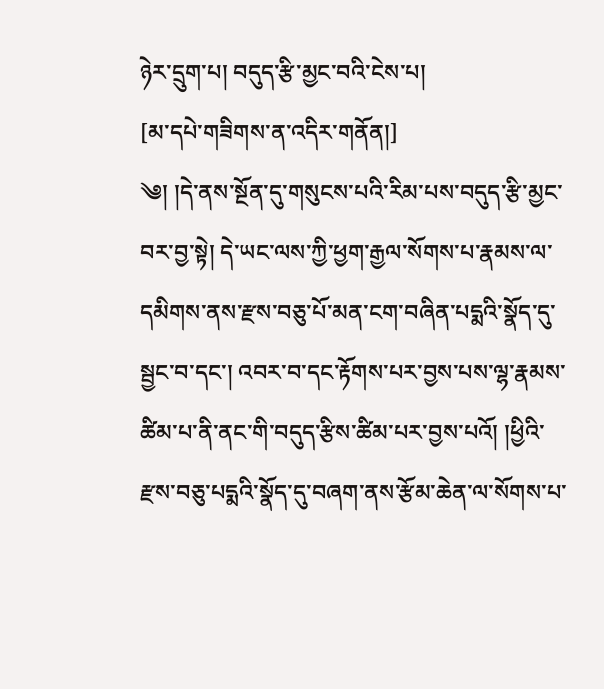ཉེར་དྲུག་པ། བདུད་རྩི་མྱང་བའི་ངེས་པ།
[མ་དཔེ་གཟིགས་ན་འདིར་གནོན།]
༄། །དེ་ནས་སྔོན་དུ་གསུངས་པའི་རིམ་པས་བདུད་རྩི་མྱང་བར་བྱ་སྟེ། དེ་ཡང་ལས་ཀྱི་ཕྱག་རྒྱལ་སོགས་པ་རྣམས་ལ་དམིགས་ནས་རྫས་བཅུ་པོ་མན་ངག་བཞིན་པདྨའི་སྣོད་དུ་སྦྱང་བ་དང་། འབར་བ་དང་རྟོགས་པར་བྱས་པས་ལྷ་རྣམས་ཚིམ་པ་ནི་ནང་གི་བདུད་རྩིས་ཚིམ་པར་བྱས་པའོ། །ཕྱིའི་རྫས་བཅུ་པདྨའི་སྣོད་དུ་བཞག་ནས་རྩོམ་ཆེན་ལ་སོགས་པ་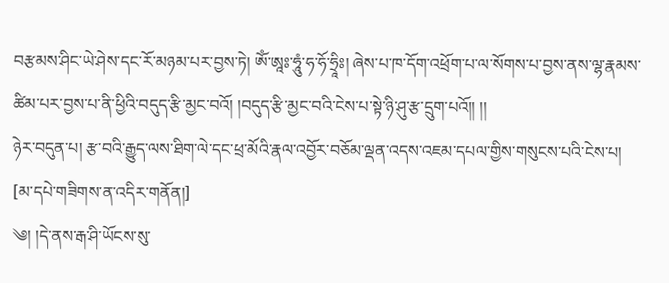བརྩམས་ཤིང་ཡེ་ཤེས་དང་རོ་མཉམ་པར་བྱས་ཏེ། ཨོཾ་ཨཱཿ་ཧཱུཾ་ཧ་ཧོ་ཧྲཱིཿ། ཞེས་པ་ཁ་དོག་འཕྲོག་པ་ལ་སོགས་པ་བྱས་ནས་ལྷ་རྣམས་ཚིམ་པར་བྱས་པ་ནི་ཕྱིའི་བདུད་རྩི་མྱང་བའོ། །བདུད་རྩི་མྱང་བའི་ངེས་པ་སྟེ་ཉི་ཤུ་རྩ་དྲུག་པའོ།། །།
ཉེར་བདུན་པ། རྩ་བའི་རྒྱུད་ལས་ཐིག་ལེ་དང་ཕྲ་མོའི་རྣལ་འབྱོར་བཅོམ་ལྡན་འདས་འཇམ་དཔལ་གྱིས་གསུངས་པའི་ངེས་པ།
[མ་དཔེ་གཟིགས་ན་འདིར་གནོན།]
༄། །དེ་ནས་རྒ་ཤི་ཡོངས་སུ་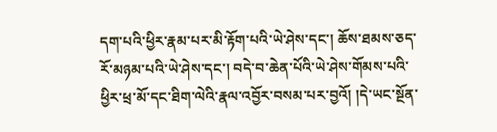དག་པའི་ཕྱིར་རྣམ་པར་མི་རྟོག་པའི་ཡེ་ཤེས་དང་། ཆོས་ཐམས་ཅད་རོ་མཉམ་པའི་ཡེ་ཤེས་དང་། བདེ་བ་ཆེན་པོའི་ཡེ་ཤེས་གོམས་པའི་ཕྱིར་ཕྲ་མོ་དང་ཐིག་ལེའི་རྣལ་འབྱོར་བསམ་པར་བྱའོ། །དེ་ཡང་སྔོན་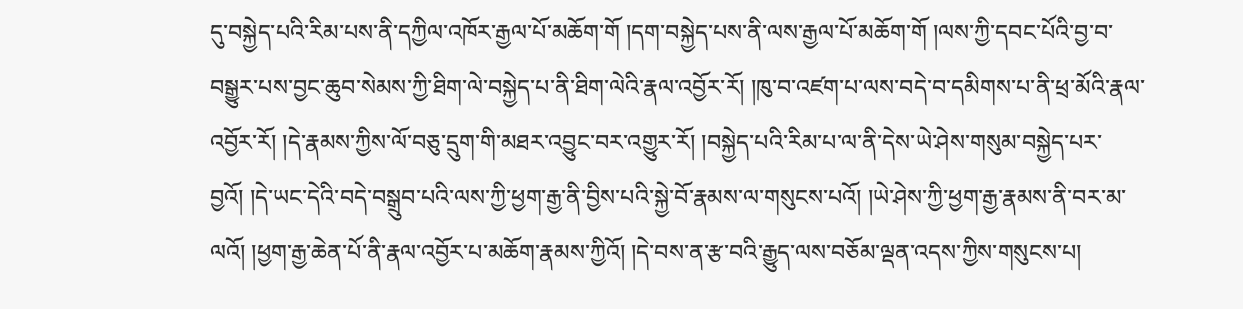དུ་བསྐྱེད་པའི་རིམ་པས་ནི་དཀྱིལ་འཁོར་རྒྱལ་པོ་མཆོག་གོ །དག་བསྐྱེད་པས་ནི་ལས་རྒྱལ་པོ་མཆོག་གོ །ལས་ཀྱི་དབང་པོའི་བྱ་བ་བསྒྱུར་པས་བྱང་ཆུབ་སེམས་ཀྱི་ཐིག་ལེ་བསྐྱེད་པ་ནི་ཐིག་ལེའི་རྣལ་འབྱོར་རོ། །ཁུ་བ་འཛག་པ་ལས་བདེ་བ་དམིགས་པ་ནི་ཕྲ་མོའི་རྣལ་འབྱོར་རོ། །དེ་རྣམས་ཀྱིས་ལོ་བཅུ་དྲུག་གི་མཐར་འབྱུང་བར་འགྱུར་རོ། །བསྐྱེད་པའི་རིམ་པ་ལ་ནི་དེས་ཡེ་ཤེས་གསུམ་བསྐྱེད་པར་བྱའོ། །དེ་ཡང་དེའི་བདེ་བསྒྲུབ་པའི་ལས་ཀྱི་ཕྱག་རྒྱ་ནི་བྱིས་པའི་སྐྱེ་བོ་རྣམས་ལ་གསུངས་པའོ། །ཡེ་ཤེས་ཀྱི་ཕྱག་རྒྱ་རྣམས་ནི་བར་མ་ལའོ། །ཕྱག་རྒྱ་ཆེན་པོ་ནི་རྣལ་འབྱོར་པ་མཆོག་རྣམས་ཀྱིའོ། །དེ་བས་ན་རྩ་བའི་རྒྱུད་ལས་བཅོམ་ལྡན་འདས་ཀྱིས་གསུངས་པ།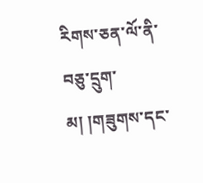རིགས་ཅན་ལོ་ནི་བཅུ་དྲུག་མ། །གཟུགས་དང་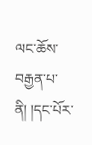ལང་ཆོས་བརྒྱན་པ་ནི། །དང་པོར་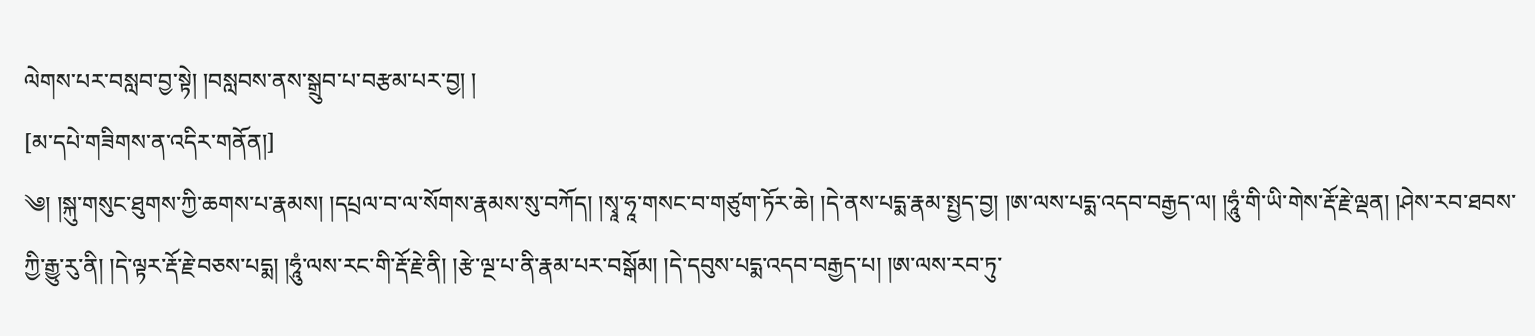ལེགས་པར་བསླབ་བྱ་སྟེ། །བསླབས་ནས་སྒྲུབ་པ་བརྩམ་པར་བྱ། །
[མ་དཔེ་གཟིགས་ན་འདིར་གནོན།]
༄། །སྐུ་གསུང་ཐུགས་ཀྱི་ཆགས་པ་རྣམས། །དཔྲལ་བ་ལ་སོགས་རྣམས་སུ་བཀོད། །སྭཱ་ཧཱ་གསང་བ་གཙུག་ཏོར་ཆེ། །དེ་ནས་པདྨ་རྣམ་སྤྱད་བྱ། །ཨ་ལས་པདྨ་འདབ་བརྒྱད་ལ། །ཧཱུཾ་གི་ཡི་གེས་རྡོ་རྗེ་ལྡན། །ཤེས་རབ་ཐབས་ཀྱི་རྒྱུ་རུ་ནི། །དེ་ལྟར་རྡོ་རྗེ་བཅས་པདྨ། །ཧཱུཾ་ལས་རང་གི་རྡོ་རྗེ་ནི། །རྩེ་ལྔ་པ་ནི་རྣམ་པར་བསྒོམ། །དེ་དབུས་པདྨ་འདབ་བརྒྱད་པ། །ཨ་ལས་རབ་ཏུ་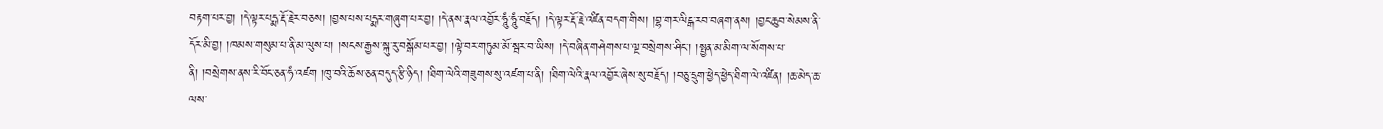བརྟག་པར་བྱ། །དེ་ལྟར་པདྨ་རྡོ་རྗེར་བཅས། །བྱས་པས་པདྨར་གཞུག་པར་བྱ། །དེ་ནས་རྣལ་འབྱོར་ཧཱུཾ་ཧཱུཾ་བརྗོད། །དེ་ལྟར་རྡོ་རྗེ་འཛིན་བདག་གིས། །བྷ་གར་ལིངྒ་རབ་བཞག་ནས། །བྱང་ཆུབ་སེམས་ནི་དོར་མི་བྱ། །ཁམས་གསུམ་པ་ནི་མ་ལུས་པ། །སངས་རྒྱས་སྐུ་རུ་བསྒོམ་པར་བྱ། །ལྟེ་བར་གཏུམ་མོ་སྦར་བ་ཡིས། །དེ་བཞིན་གཤེགས་པ་ལྔ་བསྲེགས་ཤིང་། །སྤྱན་མ་མིག་ལ་སོགས་པ་ནི། །བསྲེགས་ནས་རི་བོང་ཅན་ཧཾ་འཛག །ཁུ་བའི་ཆོས་ཅན་བདུད་རྩི་ཉིད། །ཐིག་ལེའི་གཟུགས་སུ་འཛག་པ་ནི། །ཐིག་ལེའི་རྣལ་འབྱོར་ཞེས་སུ་བརྗོད། །བཅུ་དྲུག་ཕྱེད་ཕྱེད་ཐིག་ལེ་འཛིན། །ཆ་མེད་ཆ་ལས་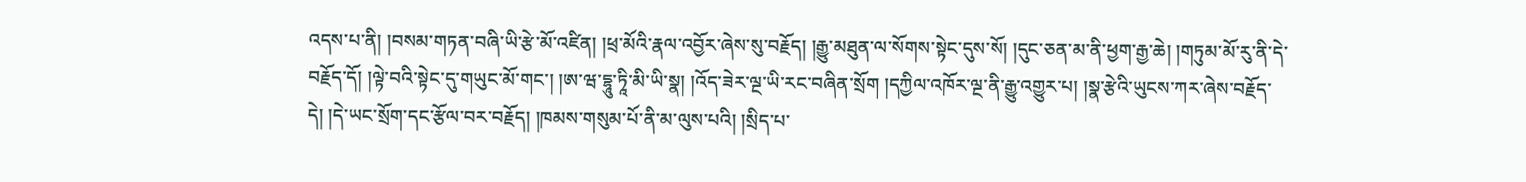འདས་པ་ནི། །བསམ་གཏན་བཞི་ཡི་རྩེ་མོ་འཛིན། །ཕྲ་མོའི་རྣལ་འབྱོར་ཞེས་སུ་བརྗོད། །རྒྱུ་མཐུན་ལ་སོགས་སྟེང་དུས་སོ། །དུང་ཅན་མ་ནི་ཕྱག་རྒྱ་ཆེ། །གཏུམ་མོ་རུ་ནི་དེ་བརྗོད་དོ། །ལྟེ་བའི་སྟེང་དུ་གཡུང་མོ་གང་། །ཨ་ཝ་དྷཱུ་ཏཱི་མི་ཡི་སྣ། །འོད་ཟེར་ལྔ་ཡི་རང་བཞིན་སྲོག །དཀྱིལ་འཁོར་ལྔ་ནི་རྒྱུ་འགྱུར་པ། །སྣ་རྩེའི་ཡུངས་ཀར་ཞེས་བརྗོད་དེ། །དེ་ཡང་སྲོག་དང་རྩོལ་བར་བརྗོད། །ཁམས་གསུམ་པོ་ནི་མ་ལུས་པའི། །སྲིད་པ་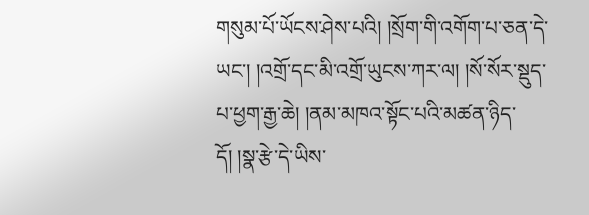གསུམ་པོ་ཡོངས་ཤེས་པའི། །སྲོག་གི་འགོག་པ་ཅན་དེ་ཡང་། །འགྲོ་དང་མི་འགྲོ་ཡུངས་ཀར་ལ། །སོ་སོར་སྡུད་པ་ཕྱག་རྒྱ་ཆེ། །ནམ་མཁའ་སྟོང་པའི་མཚན་ཉིད་དོ། །སྣ་རྩེ་དེ་ཡིས་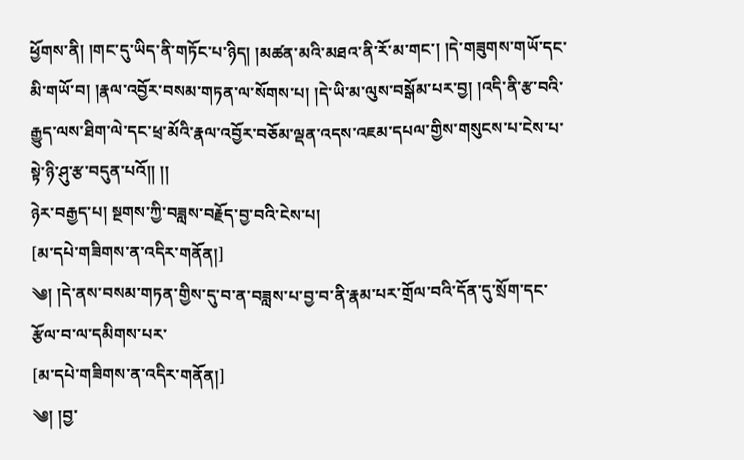ཕྱོགས་ནི། །གང་དུ་ཡིད་ནི་གཏོང་པ་ཉིད། །མཚན་མའི་མཐའ་ནི་རོ་མ་གང་། །དེ་གཟུགས་གཡོ་དང་མི་གཡོ་བ། །རྣལ་འབྱོར་བསམ་གཏན་ལ་སོགས་པ། །དེ་ཡི་མ་ལུས་བསྒོམ་པར་བྱ། །འདི་ནི་རྩ་བའི་རྒྱུད་ལས་ཐིག་ལེ་དང་ཕྲ་མོའི་རྣལ་འབྱོར་བཅོམ་ལྡན་འདས་འཇམ་དཔལ་གྱིས་གསུངས་པ་ངེས་པ་སྟེ་ཉི་ཤུ་རྩ་བདུན་པའོ།། །།
ཉེར་བརྒྱད་པ། སྔགས་ཀྱི་བཟླས་བརྗོད་བྱ་བའི་ངེས་པ།
[མ་དཔེ་གཟིགས་ན་འདིར་གནོན།]
༄། །དེ་ནས་བསམ་གཏན་གྱིས་དུ་བ་ན་བཟླས་པ་བྱ་བ་ནི་རྣམ་པར་གྲོལ་བའི་དོན་དུ་སྲོག་དང་རྩོལ་བ་ལ་དམིགས་པར་
[མ་དཔེ་གཟིགས་ན་འདིར་གནོན།]
༄། །བྱ་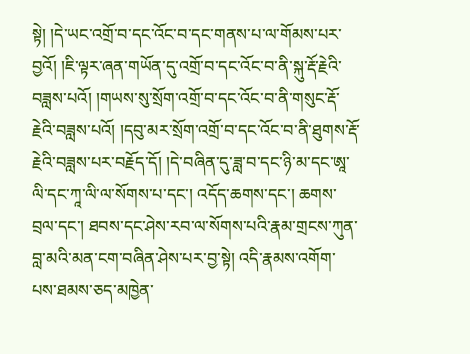སྟེ། །དེ་ཡང་འགྲོ་བ་དང་འོང་བ་དང་གནས་པ་ལ་གོམས་པར་བྱའོ། །ཇི་ལྟར་ཞན་གཡོན་དུ་འགྲོ་བ་དང་འོང་བ་ནི་སྐུ་རྡོ་རྗེའི་བཟླས་པའོ། །གཡས་སུ་སྲོག་འགྲོ་བ་དང་འོང་བ་ནི་གསུང་རྡོ་རྗེའི་བཟླས་པའོ། །དབུ་མར་སྲོག་འགྲོ་བ་དང་འོང་བ་ནི་ཐུགས་རྡོ་རྗེའི་བཟླས་པར་བརྗོད་དོ། །དེ་བཞིན་དུ་ཟླ་བ་དང་ཉི་མ་དང་ཨཱ་ལི་དང་ཀཱ་ལི་ལ་སོགས་པ་དང་། འདོད་ཆགས་དང་། ཆགས་བྲལ་དང་། ཐབས་དང་ཤེས་རབ་ལ་སོགས་པའི་རྣམ་གྲངས་ཀུན་བླ་མའི་མན་ངག་བཞིན་ཤེས་པར་བྱ་སྟེ། འདི་རྣམས་འགོག་པས་ཐམས་ཅད་མཁྱེན་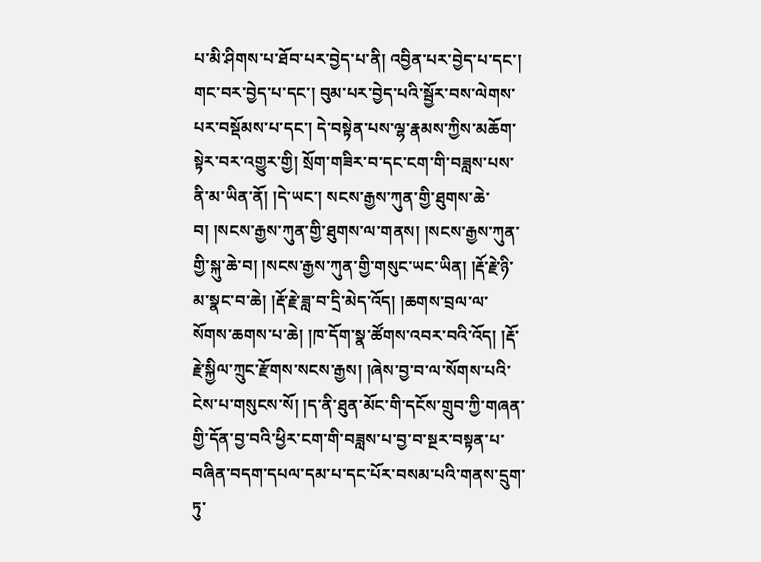པ་མི་ཤིགས་པ་ཐོབ་པར་བྱེད་པ་ནི། འབྱིན་པར་བྱེད་པ་དང་། གང་བར་བྱེད་པ་དང་། བུམ་པར་བྱེད་པའི་སྦྱོར་བས་ལེགས་པར་བསྡོམས་པ་དང་། དེ་བསྟེན་པས་ལྷ་རྣམས་ཀྱིས་མཆོག་སྟེར་བར་འགྱུར་གྱི། སྲོག་གཟིར་བ་དང་ངག་གི་བཟླས་པས་ནི་མ་ཡིན་ནོ། །དེ་ཡང་། སངས་རྒྱས་ཀུན་གྱི་ཐུགས་ཆེ་བ། །སངས་རྒྱས་ཀུན་གྱི་ཐུགས་ལ་གནས། །སངས་རྒྱས་ཀུན་གྱི་སྐུ་ཆེ་བ། །སངས་རྒྱས་ཀུན་གྱི་གསུང་ཡང་ཡིན། །རྡོ་རྗེ་ཉི་མ་སྣང་བ་ཆེ། །རྡོ་རྗེ་ཟླ་བ་དྲི་མེད་འོད། །ཆགས་བྲལ་ལ་སོགས་ཆགས་པ་ཆེ། །ཁ་དོག་སྣ་ཚོགས་འབར་བའི་འོད། །རྡོ་རྗེ་སྐྱིལ་ཀྲུང་རྫོགས་སངས་རྒྱས། །ཞེས་བྱ་བ་ལ་སོགས་པའི་ངེས་པ་གསུངས་སོ། །ད་ནི་ཐུན་མོང་གི་དངོས་གྲུབ་ཀྱི་གཞན་གྱི་དོན་བྱ་བའི་ཕྱིར་ངག་གི་བཟླས་པ་བྱ་བ་སྔར་བསྟན་པ་བཞིན་བདག་དཔལ་དམ་པ་དང་པོར་བསམ་པའི་གནས་དྲུག་ཏུ་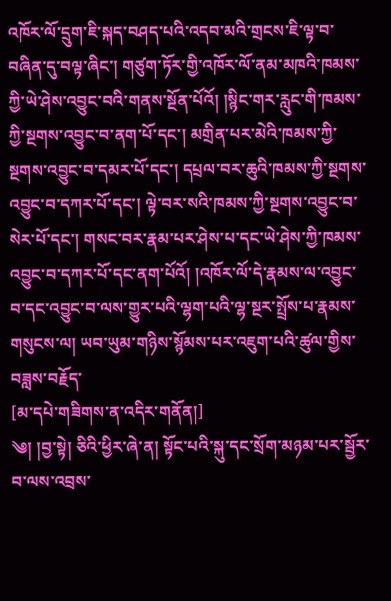འཁོར་ལོ་དྲུག་ཇི་སྐད་བཤད་པའི་འདབ་མའི་གྲངས་ཇི་ལྟ་བ་བཞིན་དུ་བལྟ་ཞིང་། གཙུག་ཏོར་གྱི་འཁོར་ལོ་ནམ་མཁའི་ཁམས་ཀྱི་ཡེ་ཤེས་འབྱུང་བའི་གནས་སྔོན་པོའོ། །སྙིང་གར་རླུང་གི་ཁམས་ཀྱི་སྔགས་འབྱུང་བ་ནག་པོ་དང་། མགྲིན་པར་མེའི་ཁམས་ཀྱི་སྔགས་འབྱུང་བ་དམར་པོ་དང་། དཔྲལ་བར་ཆུའི་ཁམས་ཀྱི་སྔགས་འབྱུང་བ་དཀར་པོ་དང་། ལྟེ་བར་སའི་ཁམས་ཀྱི་སྔགས་འབྱུང་བ་སེར་པོ་དང་། གསང་བར་རྣམ་པར་ཤེས་པ་དང་ཡེ་ཤེས་ཀྱི་ཁམས་འབྱུང་བ་དཀར་པོ་དང་ནག་པོའོ། །འཁོར་ལོ་དེ་རྣམས་ལ་འབྱུང་བ་དང་འབྱུང་བ་ལས་གྱུར་པའི་ལྷག་པའི་ལྷ་སྔར་སྤྲོས་པ་རྣམས་གསུངས་ལ། ཡབ་ཡུམ་གཉིས་སྙོམས་པར་འཇུག་པའི་ཚུལ་གྱིས་བཟླས་བརྗོད་
[མ་དཔེ་གཟིགས་ན་འདིར་གནོན།]
༄། །བྱ་སྟེ། ཅིའི་ཕྱིར་ཞེ་ན། སྟོང་པའི་སྐུ་དང་སྲོག་མཉམ་པར་སྦྱོར་བ་ལས་འབྲས་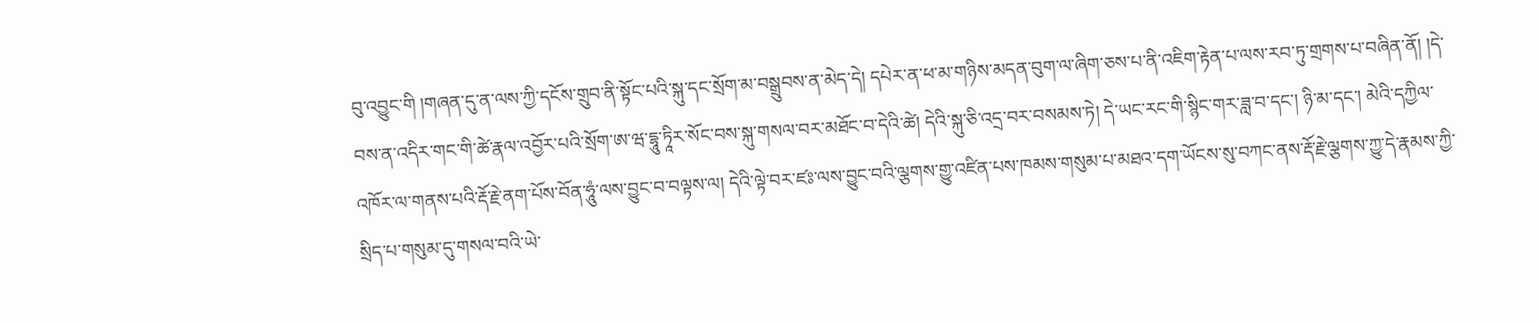བུ་འབྱུང་གི །གཞན་དུ་ན་ལས་ཀྱི་དངོས་གྲུབ་ནི་སྟོང་པའི་སྐུ་དང་སྲོག་མ་བསྒྲུབས་ན་མེད་དེ། དཔེར་ན་ཕ་མ་གཉིས་མདན་བུག་ལ་ཞིག་ཅས་པ་ནི་འཇིག་རྟེན་པ་ལས་རབ་ཏུ་གྲགས་པ་བཞིན་ནོ། །དེ་བས་ན་འདིར་གང་གི་ཚེ་རྣལ་འབྱོར་པའི་སྲོག་ཨ་ཝ་དྷཱུ་ཏཱིར་སོང་བས་སྐུ་གསལ་བར་མཐོང་བ་དེའི་ཚེ། དེའི་སྐུ་ཅི་འདྲ་བར་བསམས་ཏེ། དེ་ཡང་རང་གི་སྙིང་གར་ཟླ་བ་དང་། ཉི་མ་དང་། མེའི་དཀྱིལ་འཁོར་ལ་གནས་པའི་རྡོ་རྗེ་ནག་པོས་བོན་ཧཱུཾ་ལས་བྱུང་བ་བལྟས་ལ། དེའི་ལྟེ་བར་ཛཿ་ལས་བྱུང་བའི་ལྕགས་གྱུ་འཛིན་པས་ཁམས་གསུམ་པ་མཐའ་དག་ཡོངས་སུ་བཀང་ནས་རྡོ་རྗེ་ལྕགས་ཀྱུ་དེ་རྣམས་ཀྱི་སྲིད་པ་གསུམ་དུ་གསལ་བའི་ཡེ་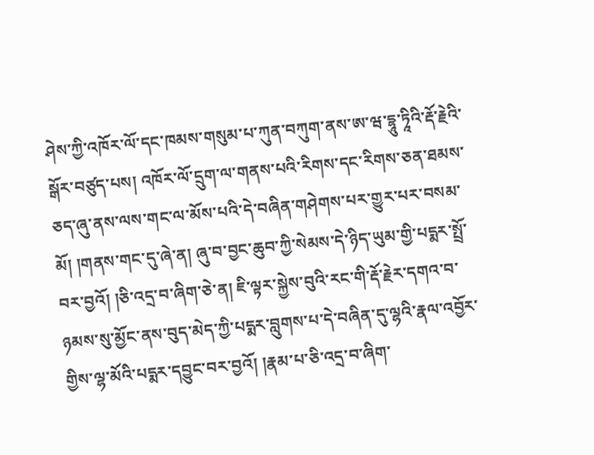ཤེས་ཀྱི་འཁོར་ལོ་དང་ཁམས་གསུམ་པ་ཀུན་བཀུག་ནས་ཨ་ཝ་དྷཱུ་ཏཱིའི་རྡོ་རྗེའི་སྒོར་བཙུད་པས། འཁོར་ལོ་དྲུག་ལ་གནས་པའི་རིགས་དང་རིགས་ཅན་ཐམས་ཅད་ཞུ་ནས་ལས་གང་ལ་མོས་པའི་དེ་བཞིན་གཤེགས་པར་གྱུར་པར་བསམ་མོ། །གནས་གང་དུ་ཞེ་ན། ཞུ་བ་བྱང་ཆུབ་ཀྱི་སེམས་དེ་ཉིད་ཡུམ་གྱི་པདྨར་སྤྲོ་བར་བྱའོ། །ཅི་འདྲ་བ་ཞིག་ཅེ་ན། ཇི་ལྟར་སྐྱེས་བུའི་རང་གི་རྡོ་རྗེར་དགའ་བ་ཉམས་སུ་མྱོང་ནས་བུད་མེད་ཀྱི་པདྨར་བླུགས་པ་དེ་བཞིན་དུ་ལྷའི་རྣལ་འབྱོར་གྱིས་ལྷ་མོའི་པདྨར་དབྱུང་བར་བྱའོ། །རྣམ་པ་ཅི་འདྲ་བ་ཞིག་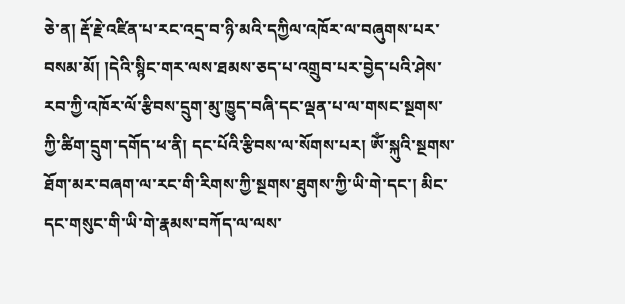ཅེ་ན། རྡོ་རྗེ་འཛིན་པ་རང་འདྲ་བ་ཉི་མའི་དཀྱིལ་འཁོར་ལ་བཞུགས་པར་བསམ་མོ། །དེའི་སྙིང་གར་ལས་ཐམས་ཅད་པ་འགྲུབ་པར་བྱེད་པའི་ཤེས་རབ་ཀྱི་འཁོར་ལོ་རྩིབས་དྲུག་མུ་ཁྱུད་བཞི་དང་ལྡན་པ་ལ་གསང་སྔགས་ཀྱི་ཚིག་དྲུག་དགོད་ཕ་ནི། དང་པོའི་རྩིབས་ལ་སོགས་པར། ཨོཾ་སྐུའི་སྔགས་ཐོག་མར་བཞག་ལ་རང་གི་རིགས་ཀྱི་སྔགས་ཐུགས་ཀྱི་ཡི་གེ་དང་། མིང་དང་གསུང་གི་ཡི་གེ་རྣམས་བཀོད་ལ་ལས་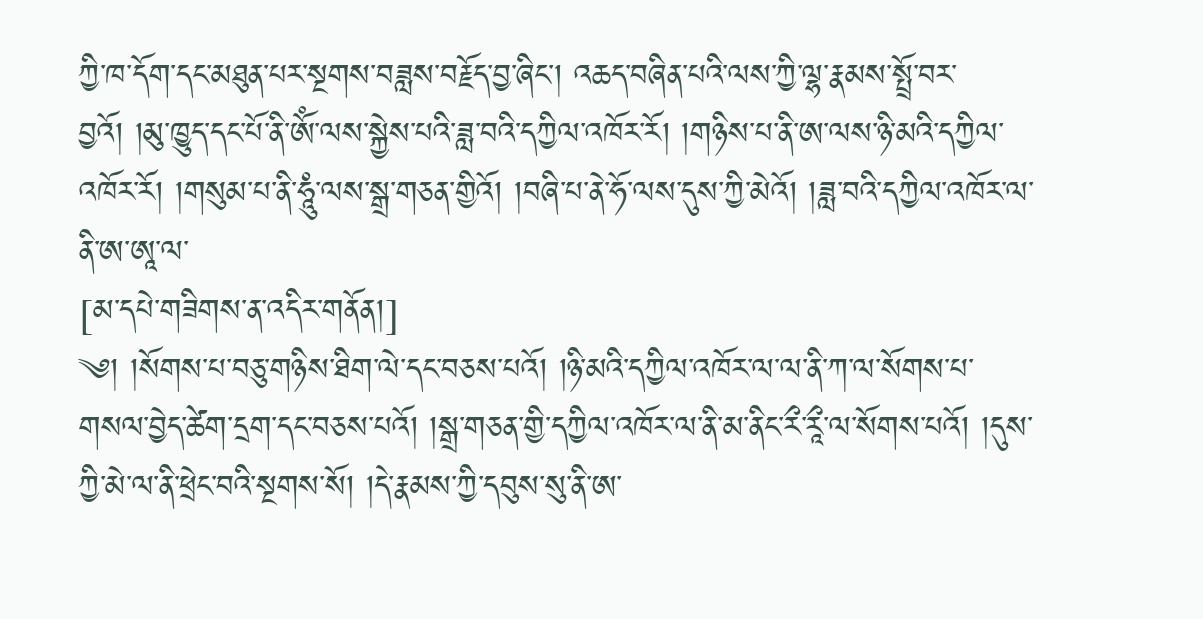ཀྱི་ཁ་དོག་དང་མཐུན་པར་སྔགས་བཟླས་བརྗོད་བྱ་ཞིང་། འཆད་བཞིན་པའི་ལས་ཀྱི་ལྷ་རྣམས་སྤྲོ་བར་བྱའོ། །མུ་ཁྱུད་དང་པོ་ནི་ཨོཾ་ལས་སྐྱེས་པའི་ཟླ་བའི་དཀྱིལ་འཁོར་རོ། །གཉིས་པ་ནི་ཨ་ལས་ཉི་མའི་དཀྱིལ་འཁོར་རོ། །གསུམ་པ་ནི་ཧཱུཾ་ལས་སྒྲ་གཅན་གྱིའོ། །བཞི་པ་ནེ་ཧོ་ལས་དུས་ཀྱི་མེའོ། །ཟླ་བའི་དཀྱིལ་འཁོར་ལ་ནི་ཨ་ཨཱ་ལ་
[མ་དཔེ་གཟིགས་ན་འདིར་གནོན།]
༄། །སོགས་པ་བཅུ་གཉིས་ཐིག་ལེ་དང་བཅས་པའོ། །ཉི་མའི་དཀྱིལ་འཁོར་ལ་ལ་ནི་ཀ་ལ་སོགས་པ་གསལ་བྱེད་ཚེག་དྲག་དང་བཅས་པའོ། །སྒྲ་གཅན་གྱི་དཀྱིལ་འཁོར་ལ་ནི་མ་ནིང་རྀ་རཱྀ་ལ་སོགས་པའོ། །དུས་ཀྱི་མེ་ལ་ནི་ཕྲེང་བའི་སྔགས་སོ། །དེ་རྣམས་ཀྱི་དབུས་སུ་ནི་ཨ་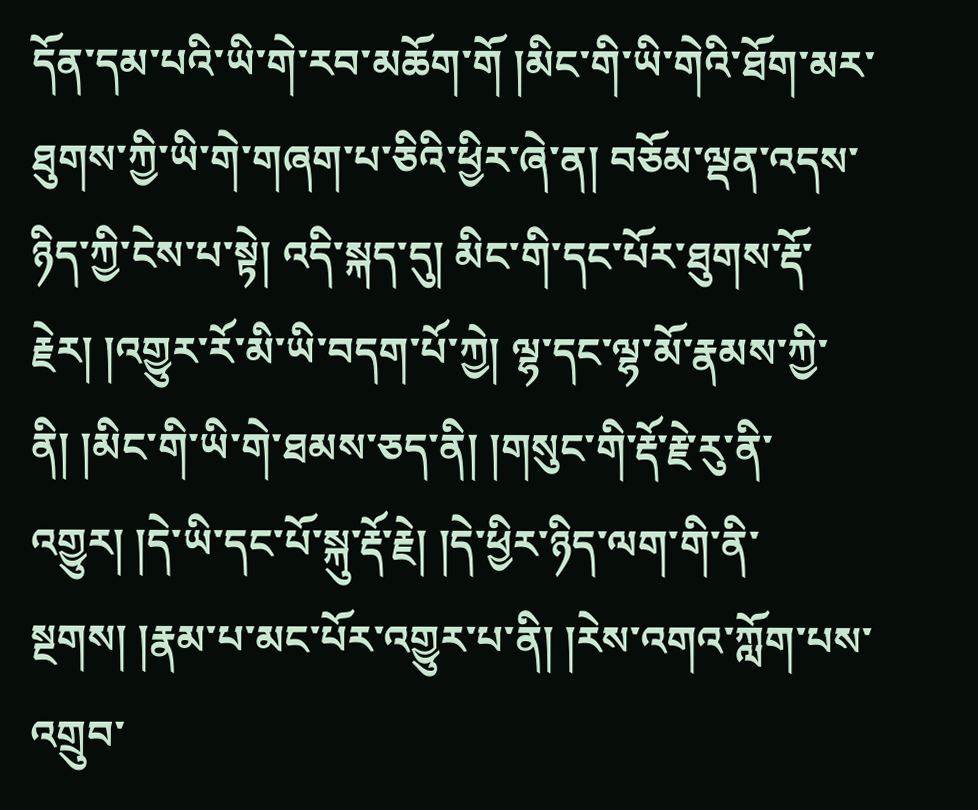དོན་དམ་པའི་ཡི་གེ་རབ་མཆོག་གོ །མིང་གི་ཡི་གེའི་ཐོག་མར་ཐུགས་ཀྱི་ཡི་གེ་གཞག་པ་ཅིའི་ཕྱིར་ཞེ་ན། བཅོམ་ལྡན་འདས་ཉིད་ཀྱི་ངེས་པ་སྟེ། འདི་སྐད་དུ། མིང་གི་དང་པོར་ཐུགས་རྡོ་རྗེར། །འགྱུར་རོ་མི་ཡི་བདག་པོ་ཀྱེ། ལྷ་དང་ལྷ་མོ་རྣམས་ཀྱི་ནི། །མིང་གི་ཡི་གེ་ཐམས་ཅད་ནི། །གསུང་གི་རྡོ་རྗེ་རུ་ནི་འགྱུར། །དེ་ཡི་དང་པོ་སྐུ་རྡོ་རྗེ། །དེ་ཕྱིར་ཉིད་ལག་གི་ནི་སྔགས། །རྣམ་པ་མང་པོར་འགྱུར་པ་ནི། །རེས་འགའ་ཀློག་པས་འགྲུབ་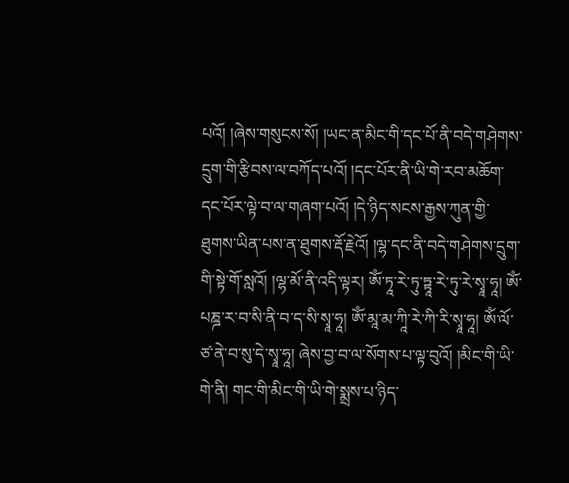པའོ། །ཞེས་གསུངས་སོ། །ཡང་ན་མིང་གི་དང་པོ་ནི་བདེ་གཤེགས་དྲུག་གི་རྩིབས་ལ་བཀོད་པའོ། །དང་པོར་ནི་ཡི་གེ་རབ་མཆོག་དང་པོར་ལྟེ་བ་ལ་གཞག་པའོ། །དེ་ཉིད་སངས་རྒྱས་ཀུན་གྱི་ཐུགས་ཡིན་པས་ན་ཐུགས་རྡོ་རྗེའོ། །ལྷ་དང་ནི་བདེ་གཤེགས་དྲུག་གི་སྟེ་གོ་སླའོ། །ལྷ་མོ་ནི་འདི་ལྟར། ཨོཾ་ཏཱ་རེ་ཏུ་ཏྟཱ་རེ་ཏུ་རེ་སྭཱ་ཧཱ། ཨོཾ་པཎྜ་ར་བ་སི་ནི་བ་ད་སི་སྭཱ་ཧཱ། ཨོཾ་མཱ་མ་ཀཱི་རེ་ཀི་རི་སྭཱ་ཧཱ། ཨོཾ་ལོ་ཙ་ནེ་བ་སུ་དེ་སྭཱ་ཧཱ། ཞེས་བྱ་བ་ལ་སོགས་པ་ལྟ་བུའོ། །མིང་གི་ཡི་གེ་ནི། གང་གི་མིང་གི་ཡི་གེ་སྨྲས་པ་ཉིད་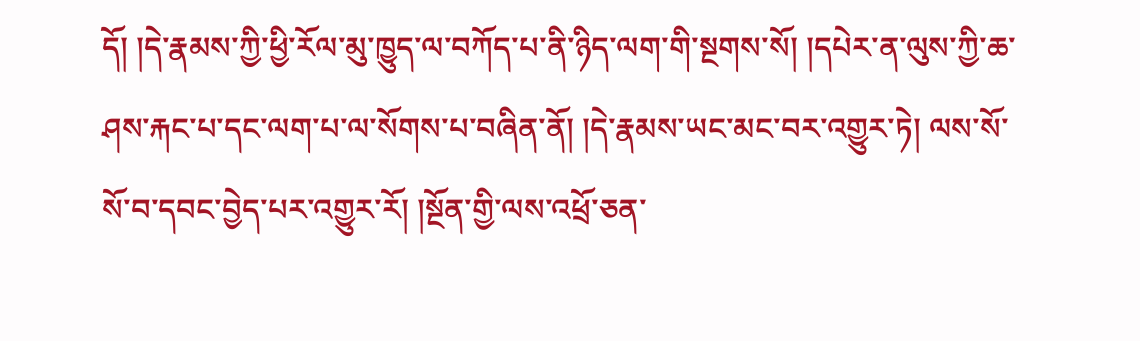དོ། །དེ་རྣམས་ཀྱི་ཕྱི་རོལ་མུ་ཁྱུད་ལ་བཀོད་པ་ནི་ཉིད་ལག་གི་སྔགས་སོ། །དཔེར་ན་ལུས་ཀྱི་ཆ་ཤས་རྐང་པ་དང་ལག་པ་ལ་སོགས་པ་བཞིན་ནོ། །དེ་རྣམས་ཡང་མང་བར་འགྱུར་ཏེ། ལས་སོ་སོ་བ་དབང་བྱེད་པར་འགྱུར་རོ། །སྔོན་གྱི་ལས་འཕྲོ་ཅན་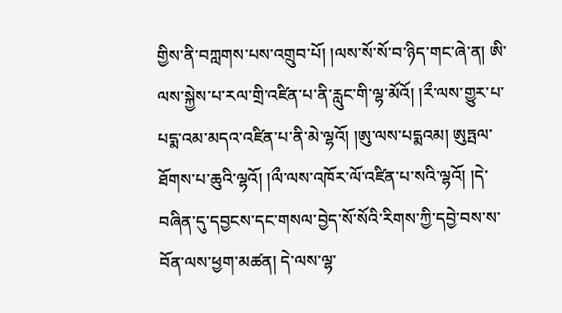གྱིས་ནི་བཀླགས་པས་འགྲུབ་པོ། །ལས་སོ་སོ་བ་ཉིད་གང་ཞེ་ན། ཨི་ལས་སྐྱེས་པ་རལ་གྲི་འཛིན་པ་ནི་རླུང་གི་ལྷ་མོའོ། །རྀ་ལས་གྱུར་པ་པདྨ་འམ་མདའ་འཛིན་པ་ནི་མེ་ལྷའོ། །ཨུ་ལས་པདྨའམ། ཨུཏྤལ་ཐོགས་པ་ཆུའི་ལྷའོ། །ལྀ་ལས་འཁོར་ལོ་འཛིན་པ་སའི་ལྷའོ། །དེ་བཞིན་དུ་དབྱངས་དང་གསལ་བྱེད་སོ་སོའི་རིགས་ཀྱི་དབྱེ་བས་ས་བོན་ལས་ཕྱག་མཚན། དེ་ལས་ལྷ་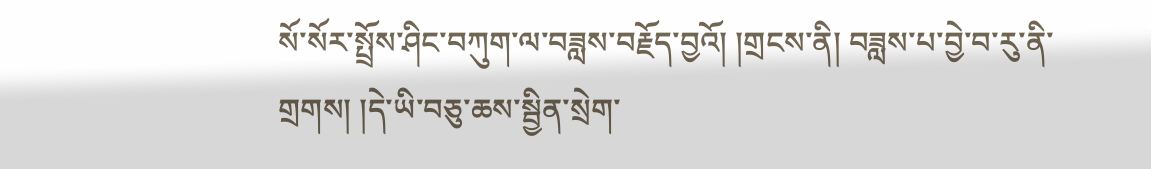སོ་སོར་སྤྲོས་ཤིང་བཀུག་ལ་བཟླས་བརྗོད་བྱའོ། །གྲངས་ནི། བཟླས་པ་བྱེ་བ་རུ་ནི་གྲགས། །དེ་ཡི་བཅུ་ཆས་སྦྱིན་སྲེག་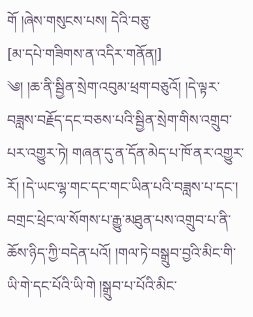གོ །ཞེས་གསུངས་པས། དེའི་བཅུ་
[མ་དཔེ་གཟིགས་ན་འདིར་གནོན།]
༄། །ཆ་ནི་སྦྱིན་སྲེག་འབུམ་ཕྲག་བཅུའོ། །དེ་ལྟར་བཟླས་བརྗོད་དང་བཅས་པའི་སྦྱིན་སྲེག་གིས་འགྲུབ་པར་འགྱུར་ཏེ། གཞན་དུ་ན་དོན་མེད་པ་ཁོ་ནར་འགྱུར་རོ། །དེ་ཡང་ལྷ་གང་དང་གང་ཡིན་པའི་བཟླས་པ་དང་། བགྲང་ཕྲེང་ལ་སོགས་པ་རྒྱུ་མཐུན་པས་འགྲུབ་པ་ནི་ཆོས་ཉིད་ཀྱི་བདེན་པའོ། །གལ་ཏེ་བསྒྲུབ་བྱའི་མིང་གི་ཡི་གེ་དང་པོའི་ཡི་གེ །སྒྲུབ་པ་པོའི་མིང་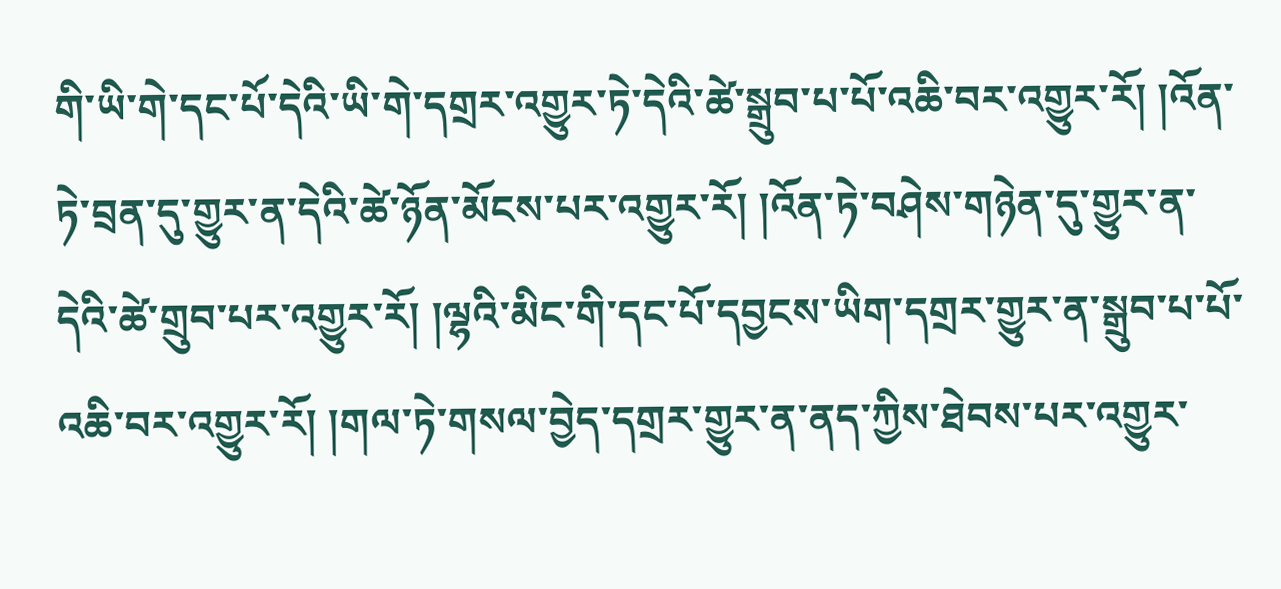གི་ཡི་གེ་དང་པོ་དེའི་ཡི་གེ་དགྲར་འགྱུར་ཏེ་དེའི་ཚེ་སྒྲུབ་པ་པོ་འཆི་བར་འགྱུར་རོ། །འོན་ཏེ་བྲན་དུ་གྱུར་ན་དེའི་ཚེ་ཉོན་མོངས་པར་འགྱུར་རོ། །འོན་ཏེ་བཤེས་གཉེན་དུ་གྱུར་ན་དེའི་ཚེ་གྲུབ་པར་འགྱུར་རོ། །ལྷའི་མིང་གི་དང་པོ་དབྱངས་ཡིག་དགྲར་གྱུར་ན་སྒྲུབ་པ་པོ་འཆི་བར་འགྱུར་རོ། །གལ་ཏེ་གསལ་བྱེད་དགྲར་གྱུར་ན་ནད་ཀྱིས་ཐེབས་པར་འགྱུར་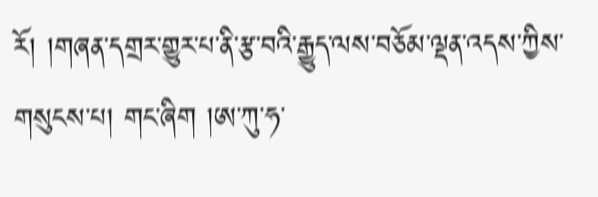རོ། །གཞན་དགྲར་གྱུར་པ་ནི་རྩ་བའི་རྒྱུད་ལས་བཅོམ་ལྡན་འདས་ཀྱིས་གསུངས་པ། གང་ཞིག །ཨ་ཀུ་ཧ་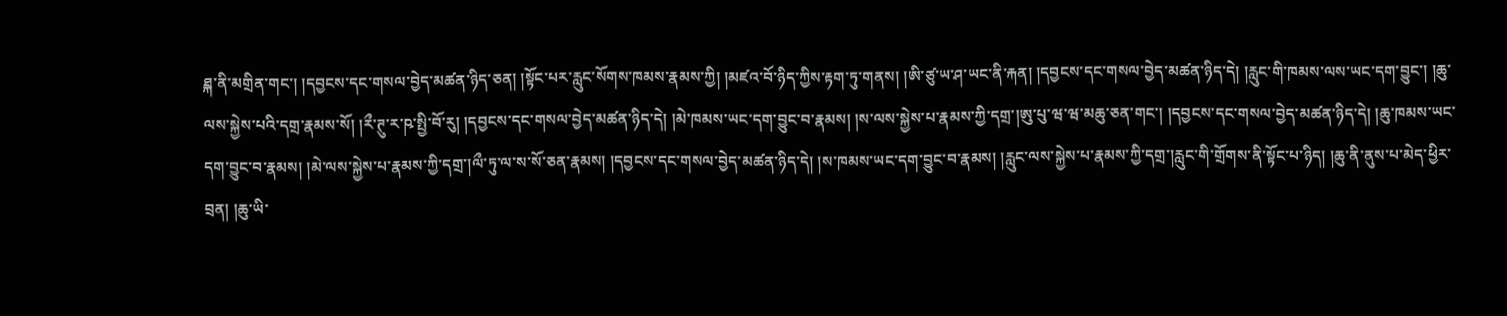ཐྐ་ནི་མགྲིན་གང་། །དབྱངས་དང་གསལ་བྱེད་མཚན་ཉིད་ཅན། །སྟོང་པར་རླུང་སོགས་ཁམས་རྣམས་ཀྱི། །མཛའ་བོ་ཉིད་ཀྱིས་རྟག་ཏུ་གནས། །ཨི་ཙུ་ཡ་ཤ་ཡང་ནི་རྐན། །དབྱངས་དང་གསལ་བྱེད་མཚན་ཉིད་དེ། །རླུང་གི་ཁམས་ལས་ཡང་དག་བྱུང་། །ཆུ་ལས་སྐྱེས་པའི་དགྲ་རྣམས་སོ། །རྀ་ཊུ་ར་ཥ་སྤྱི་བོ་རུ། །དབྱངས་དང་གསལ་བྱེད་མཚན་ཉིད་དེ། །མེ་ཁམས་ཡང་དག་བྱུང་བ་རྣམས། །ས་ལས་སྐྱེས་པ་རྣམས་ཀྱི་དགྲ་།ཨུ་པུ་ཝ་ཝ་མཆུ་ཅན་གང་། །དབྱངས་དང་གསལ་བྱེད་མཚན་ཉིད་དེ། །ཆུ་ཁམས་ཡང་དག་བྱུང་བ་རྣམས། །མེ་ལས་སྐྱེས་པ་རྣམས་ཀྱི་དགྲ་།ལྀ་ཏུ་ལ་ས་སོ་ཅན་རྣམས། །དབྱངས་དང་གསལ་བྱེད་མཚན་ཉིད་དེ། །ས་ཁམས་ཡང་དག་བྱུང་བ་རྣམས། །རླུང་ལས་སྐྱེས་པ་རྣམས་ཀྱི་དགྲ་།རླུང་གི་གྲོགས་ནི་སྟོང་པ་ཉིད། །ཆུ་ནི་ནུས་པ་མེད་ཕྱིར་བྲན། །ཆུ་ཡི་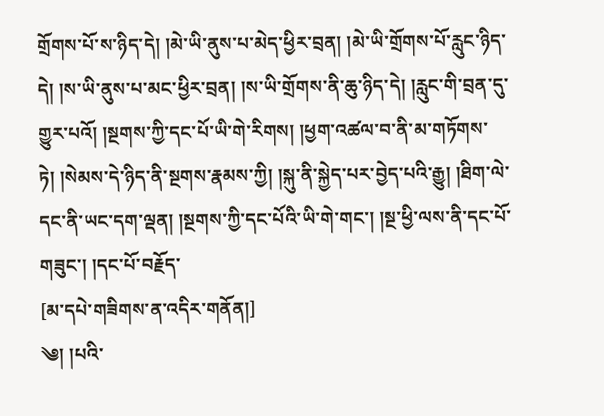གྲོགས་པོ་ས་ཉིད་དེ། །མེ་ཡི་ནུས་པ་མེད་ཕྱིར་བྲན། །མེ་ཡི་གྲོགས་པོ་རླུང་ཉིད་དེ། །ས་ཡི་ནུས་པ་མང་ཕྱིར་བྲན། །ས་ཡི་གྲོགས་ནི་ཆུ་ཉིད་དེ། །རླུང་གི་བྲན་དུ་གྱུར་པའོ། །སྔགས་ཀྱི་དང་པོ་ཡི་གེ་རིགས། །ཕྱག་འཚལ་བ་ནི་མ་གཏོགས་ཏེ། །སེམས་དེ་ཉིད་ནི་སྔགས་རྣམས་ཀྱི། །སྐུ་ནི་སྐྱེད་པར་བྱེད་པའི་རྒྱུ། །ཐིག་ལེ་དང་ནི་ཡང་དག་ལྡན། །སྔགས་ཀྱི་དང་པོའི་ཡི་གེ་གང་། །སྔ་ཕྱི་ལས་ནི་དང་པོ་གཟུང་། །དང་པོ་བརྗོད་
[མ་དཔེ་གཟིགས་ན་འདིར་གནོན།]
༄། །པའི་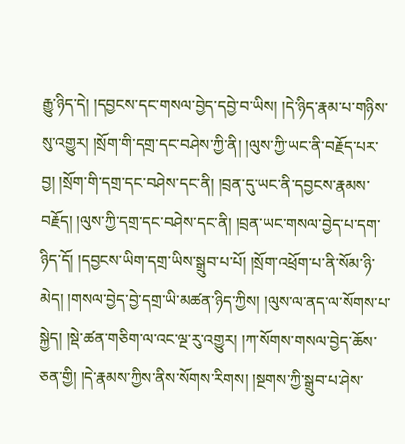རྒྱུ་ཉིད་དེ། །དབྱངས་དང་གསལ་བྱེད་དབྱེ་བ་ཡིས། །དེ་ཉིད་རྣམ་པ་གཉིས་སུ་འགྱུར། །སྲོག་གི་དགྲ་དང་བཤེས་ཀྱི་ནི། །ལུས་ཀྱི་ཡང་ནི་བརྗོད་པར་བྱ། །སྲོག་གི་དགྲ་དང་བཤེས་དང་ནི། །བྲན་དུ་ཡང་ནི་དབྱངས་རྣམས་བརྗོད། །ལུས་ཀྱི་དགྲ་དང་བཤེས་དང་ནི། །བྲན་ཡང་གསལ་བྱེད་པ་དག་ཉིད་དོ། །དབྱངས་ཡིག་དགྲ་ཡིས་སྒྲུབ་པ་པོ། །སྲོག་འཕྲོག་པ་ནི་སོམ་ཉི་མེད། །གསལ་བྱེད་བྱེ་དགྲ་ཡི་མཚན་ཉིད་ཀྱིས། །ལུས་ལ་ནད་ལ་སོགས་པ་སྐྱེད། །སྡེ་ཚན་གཅིག་ལ་འང་ལྔ་རུ་འགྱུར། །ཀ་སོགས་གསལ་བྱེད་ཆོས་ཅན་གྱི། །དེ་རྣམས་ཀྱིས་ནིས་སོགས་རིགས། །སྔགས་ཀྱི་སྒྲུབ་པ་ཤེས་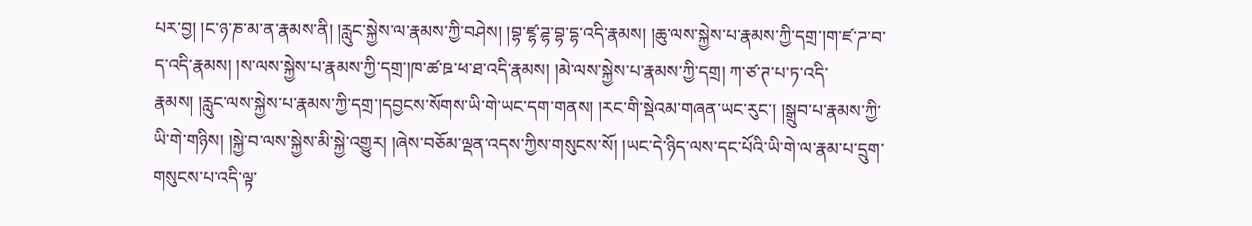པར་བྱ། །ང་ཉ་ཎ་མ་ན་རྣམས་ནི། །རླུང་སྐྱེས་ལ་རྣམས་ཀྱི་བཤེས། །བྷ་ཛྷ་ཌྷ་བྷ་དྷ་འདི་རྣམས། །ཆུ་ལས་སྐྱེས་པ་རྣམས་ཀྱི་དགྲ་།ག་ཛ་ཌ་བ་ད་འདི་རྣམས། །ས་ལས་སྐྱེས་པ་རྣམས་ཀྱི་དགྲ་།ཁ་ཚ་ཋ་ཕ་ཐ་འདི་རྣམས། །མེ་ལས་སྐྱེས་པ་རྣམས་ཀྱི་དགྲ། ཀ་ཙ་ཊ་པ་ཏ་འདི་རྣམས། །རླུང་ལས་སྐྱེས་པ་རྣམས་ཀྱི་དགྲ་།དབྱངས་སོགས་ཡི་གེ་ཡང་དག་གནས། །རང་གི་སྡེའམ་གཞན་ཡང་རུང་། །སྒྲུབ་པ་རྣམས་ཀྱི་ཡི་གེ་གཉིས། །སྐྱེ་བ་ལས་སྐྱེས་མི་སྐྱེ་འགྱུར། །ཞེས་བཅོམ་ལྡན་འདས་ཀྱིས་གསུངས་སོ། །ཡང་དེ་ཉིད་ལས་དང་པོའི་ཡི་གེ་ལ་རྣམ་པ་དྲུག་གསུངས་པ་འདི་ལྟ་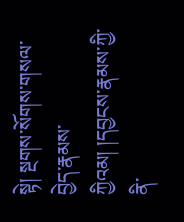སྟེ། སྔགས་སོགས་གསལ་བྱེད་རྣམས་ཀྱིའམ། །དབྱངས་རྣམས་ཀྱི་ནི་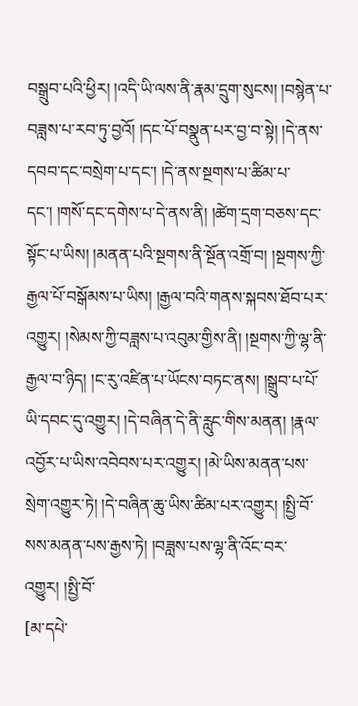བསྒྲུབ་པའི་ཕྱིར། །འདི་ཡི་ལས་ནི་རྣམ་དྲུག་སུངས། །བསྙེན་པ་བཟླས་པ་རབ་ཏུ་བྱའོ། །དང་པོ་བསྣུན་པར་བྱ་བ་སྟེ། །དེ་ནས་དབབ་དང་བསྲེག་པ་དང་། །དེ་ནས་སྔགས་པ་ཚིམ་པ་དང་། །གསོ་དང་དགེས་པ་དེ་ནས་ནི། །ཚེག་དྲག་བཅས་དང་སྟོང་པ་ཡིས། །མནན་པའི་སྔགས་ནི་སྔོན་འགྲོ་བ། །སྔགས་ཀྱི་རྒྱལ་པོ་བསྒོམས་པ་ཡིས། །རྒྱལ་བའི་གནས་སྐབས་ཐོབ་པར་འགྱུར། །སེམས་ཀྱི་བཟླས་པ་འབུམ་གྱིས་ནི། །སྔགས་ཀྱི་ལྷ་ནི་རྒྱལ་བ་ཉིད། །ང་རུ་འཛིན་པ་ཡོངས་བཏང་ནས། །སྒྲུབ་པ་པོ་ཡི་དབང་དུ་འགྱུར། །དེ་བཞིན་དེ་ནི་རླུང་གིས་མནན། །རྣལ་འབྱོར་པ་ཡིས་འབེབས་པར་འགྱུར། །མེ་ཡིས་མནན་པས་སྲེག་འགྱུར་ཏེ། །དེ་བཞིན་ཆུ་ཡིས་ཚིམ་པར་འགྱུར། །སྤྱི་བོ་སས་མནན་པས་རྒྱས་ཏེ། །བཟླས་པས་ལྷ་ནི་འོང་བར་འགྱུར། །སྤྱི་བོ་
[མ་དཔེ་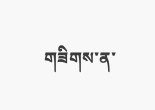གཟིགས་ན་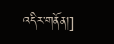འདིར་གནོན།]